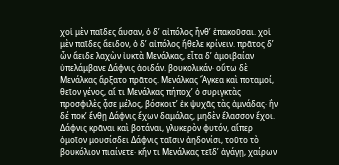χοἱ μὲν παῖδες ἄυσαν, ὁ δʼ αἰπόλος ἦνθʼ ἐπακοῦσαι. χοἱ μὲν παῖδες ἄειδον, ὁ δʼ αἰπόλος ἤθελε κρίνειν. πρᾶτος δʼ ὦν ἄειδε λαχὼν ἰυκτὰ Μενάλκας, εἶτα δʼ ἀμοιβαίαν ὑπελάμβανε Δάφνις ἀοιδάν. βουκολικάν· οὕτω δὲ Μενάλκας ἄρξατο πρᾶτος. Μενάλκας Ἄγκεα καὶ ποταμοί, θεῖον γένος, αἴ τι Μενάλκας πήποχʼ ὁ συριγκτὰς προσφιλὲς ᾆσε μέλος, βόσκοιτʼ ἐκ ψυχᾶς τὰς ἀμνάδας· ἢν δέ ποκʼ ἔνθῃ Δάφνις ἔχων δαμάλας, μηδὲν ἔλασσον ἔχοι. Δάφνις κρᾶναι καὶ βοτάναι, γλυκερὸν φυτόν, αἴπερ ὁμοῖον μουσίσδει Δάφνις ταῖσιν ἀηδονίσι, τοῦτο τὸ βουκόλιον πιαίνετε· κἤν τι Μενάλκας τεῖδʼ ἀγάγῃ, χαίρων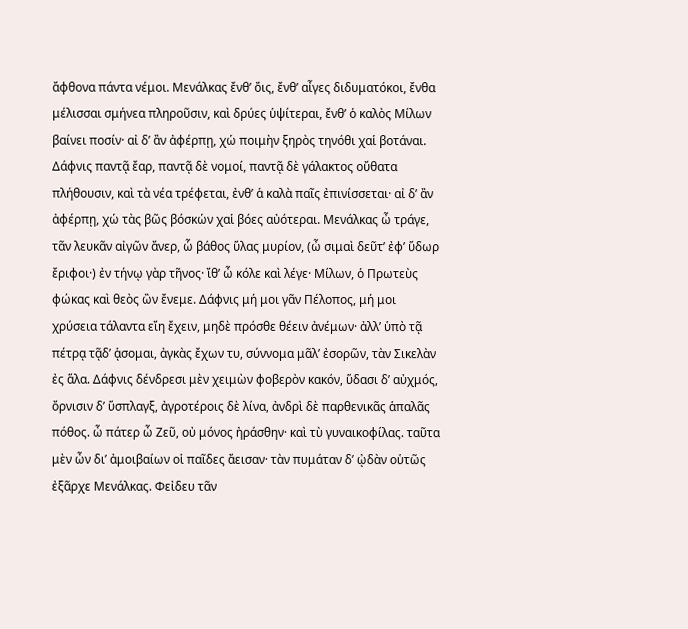ἄφθονα πάντα νέμοι. Μενάλκας ἔνθʼ ὄις, ἔνθʼ αἶγες διδυματόκοι, ἔνθα μέλισσαι σμήνεα πληροῦσιν, καὶ δρύες ὑψίτεραι, ἔνθʼ ὁ καλὸς Μίλων βαίνει ποσίν· αἰ δʼ ἂν ἀφέρπῃ, χὡ ποιμὴν ξηρὸς τηνόθι χαἱ βοτάναι. Δάφνις παντᾷ ἔαρ, παντᾷ δὲ νομοί, παντᾷ δὲ γάλακτος οὔθατα πλήθουσιν, καὶ τὰ νέα τρέφεται, ἐνθʼ ἁ καλὰ παῖς ἐπινίσσεται· αἰ δʼ ἂν ἀφέρπῃ, χὡ τὰς βῶς βόσκὡν χαἱ βόες αὐότεραι. Μενάλκας ὦ τράγε, τᾶν λευκᾶν αἰγῶν ἄνερ, ὧ βάθος ὕλας μυρίον, (ὦ σιμαὶ δεῦτʼ ἐφʼ ὕδωρ ἔριφοι·) ἐν τήνῳ γὰρ τῆνος· ἴθʼ ὦ κόλε καὶ λέγε· Μίλων, ὁ Πρωτεὺς φώκας καὶ θεὸς ὢν ἔνεμε. Δάφνις μή μοι γᾶν Πέλοπος, μή μοι χρύσεια τάλαντα εἴη ἔχειν, μηδὲ πρόσθε θέειν ἀνέμων· ἀλλʼ ὑπὸ τᾷ πέτρᾳ τᾷδʼ ᾁσομαι, ἀγκὰς ἔχων τυ, σύννομα μᾶλʼ ἐσορῶν, τὰν Σικελὰν ἐς ἅλα. Δάφνις δένδρεσι μὲν χειμὼν φοβερὸν κακόν, ὕδασι δʼ αὐχμός, ὄρνισιν δʼ ὕσπλαγξ, ἀγροτέροις δὲ λίνα, ἀνδρὶ δὲ παρθενικᾶς ἁπαλᾶς πόθος. ὦ πάτερ ὦ Ζεῦ, οὐ μόνος ἠράσθην· καὶ τὺ γυναικοφίλας. ταῦτα μὲν ὦν διʼ ἀμοιβαίων οἱ παῖδες ἄεισαν· τὰν πυμάταν δʼ ᾠδὰν οὑτῶς ἐξᾶρχε Μενάλκας. Φεἰδευ τᾶν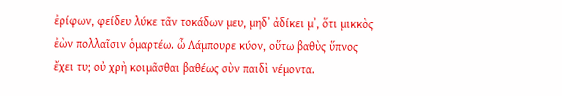ἐρίφων, φείδευ λύκε τᾶν τοκάδων μευ, μηδʼ ἀδίκει μʼ, ὅτι μικκὸς ἐὼν πολλαῖσιν ὁμαρτέω. ὦ Λάμπουρε κύον, οὕτω βαθὺς ὕπνος ἔχει τυ; οὐ χρὴ κοιμᾶσθαι βαθέως σὺν παιδὶ νέμοντα.